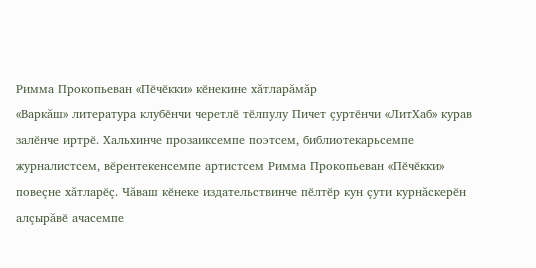Римма Прокопьеван «Пӗчӗкки» кӗнекине хăтларăмăр
«Варкăш» литература клубӗнчи черетлӗ тӗлпулу Пичет çуртӗнчи «ЛитХаб» курав залӗнче иртрӗ. Хальхинче прозаиксемпе поэтсем, библиотекарьсемпе журналистсем, вӗрентекенсемпе артистсем Римма Прокопьеван «Пӗчӗкки» повеçне хăтларӗç. Чăваш кӗнеке издательствинче пӗлтӗр кун çути курнăскерӗн алçырăвӗ ачасемпе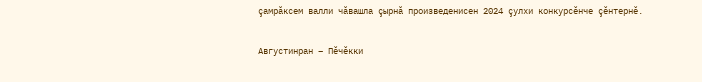çамрăксем валли чăвашла çырнă произведенисен 2024 çулхи конкурсӗнче çӗнтернӗ.

Августинран – Пӗчӗкки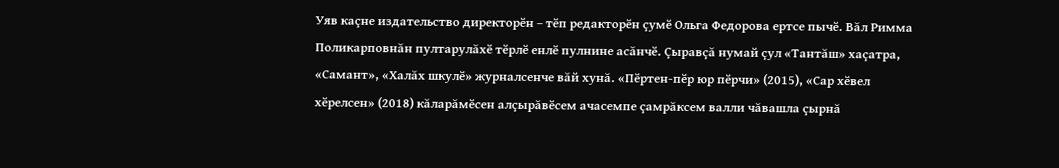Уяв каçне издательство директорӗн – тӗп редакторӗн çумӗ Ольга Федорова ертсе пычӗ. Вăл Римма Поликарповнăн пултарулăхӗ тӗрлӗ енлӗ пулнине асăнчӗ. Çыравçă нумай çул «Тантăш» хаçатра, «Самант», «Халăх шкулӗ» журналсенче вăй хунă. «Пӗртен-пӗр юр пӗрчи» (2015), «Сар хӗвел хӗрелсен» (2018) кăларăмӗсен алçырăвӗсем ачасемпе çамрăксем валли чăвашла çырнă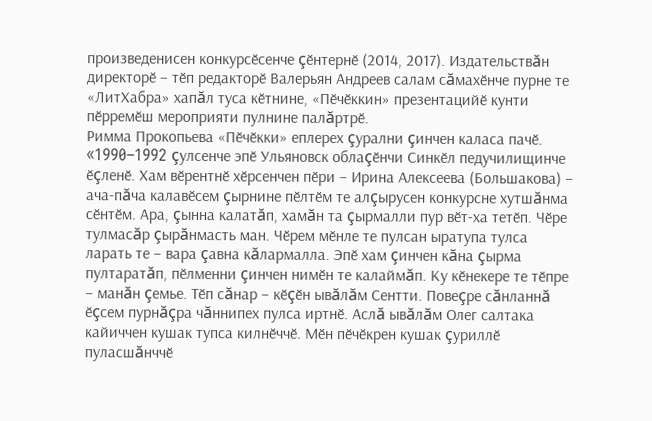произведенисен конкурсӗсенче çӗнтернӗ (2014, 2017). Издательствăн директорӗ – тӗп редакторӗ Валерьян Андреев салам сăмахӗнче пурне те «ЛитХабра» хапăл туса кӗтнине, «Пӗчӗккин» презентацийӗ кунти пӗрремӗш мероприяти пулнине палăртрӗ.
Римма Прокопьева «Пӗчӗкки» еплерех çурални çинчен каласа пачӗ. «1990–1992 çулсенче эпӗ Ульяновск облаçӗнчи Синкӗл педучилищинче ӗçленӗ. Хам вӗрентнӗ хӗрсенчен пӗри – Ирина Алексеева (Большакова) – ача-пăча калавӗсем çырнине пӗлтӗм те алçырусен конкурсне хутшăнма сӗнтӗм. Ара, çынна калатăп, хамăн та çырмалли пур вӗт-ха тетӗп. Чӗре тулмасăр çырăнмасть ман. Чӗрем мӗнле те пулсан ыратупа тулса ларать те – вара çавна кăлармалла. Эпӗ хам çинчен кăна çырма пултаратăп, пӗлменни çинчен нимӗн те калаймăп. Ку кӗнекере те тӗпре – манăн çемье. Тӗп сăнар – кӗçӗн ывăлăм Сентти. Повеçре сăнланнă ӗçсем пурнăçра чăннипех пулса иртнӗ. Аслă ывăлăм Олег салтака кайиччен кушак тупса килнӗччӗ. Мӗн пӗчӗкрен кушак çуриллӗ пуласшăнччӗ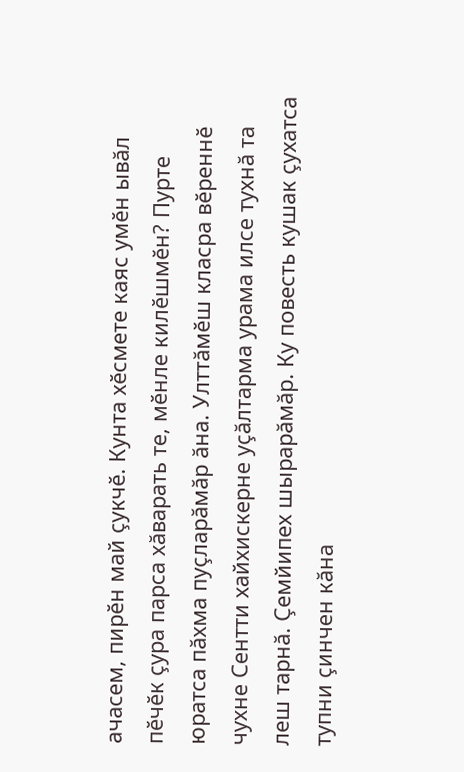ачасем, пирӗн май çукчӗ. Кунта хӗсмете каяс умӗн ывăл пӗчӗк çура парса хăварать те, мӗнле килӗшмӗн? Пурте юратса пăхма пуçларăмăр ăна. Улттăмӗш класра вӗреннӗ чухне Сентти хайхискерне уçăлтарма урама илсе тухнă та леш тарнă. Çемйипех шырарăмăр. Ку повесть кушак çухатса тупни çинчен кăна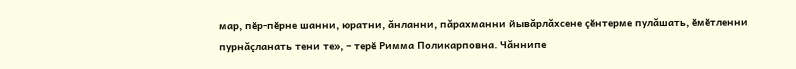мар, пӗр-пӗрне шанни, юратни, ăнланни, пăрахманни йывăрлăхсене çӗнтерме пулăшать, ӗмӗтленни пурнăçланать тени те», – терӗ Римма Поликарповна. Чăннипе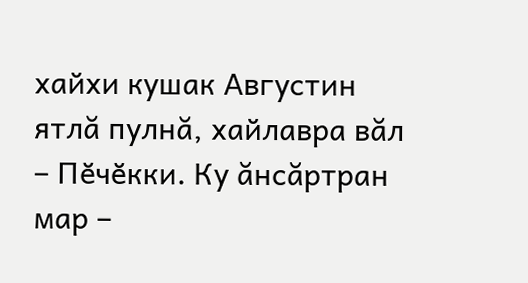хайхи кушак Августин ятлă пулнă, хайлавра вăл – Пӗчӗкки. Ку ăнсăртран мар –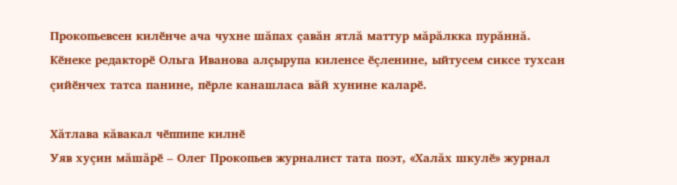Прокопьевсен килӗнче ача чухне шăпах çавăн ятлă маттур мăрăлкка пурăннă.
Кӗнеке редакторӗ Ольга Иванова алçырупа киленсе ӗçленине, ыйтусем сиксе тухсан çийӗнчех татса панине, пӗрле канашласа вăй хунине каларӗ.

Хăтлава кăвакал чӗппипе килнӗ
Уяв хуçин мăшăрӗ – Олег Прокопьев журналист тата поэт, «Халăх шкулӗ» журнал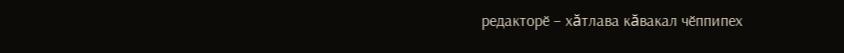редакторӗ – хăтлава кăвакал чӗппипех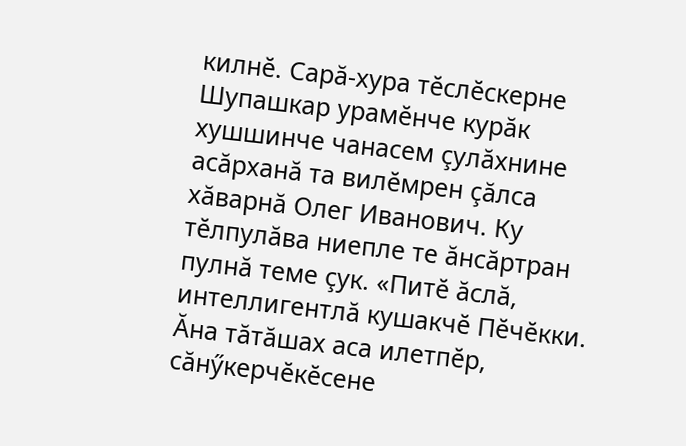килнӗ. Сарă-хура тӗслӗскерне Шупашкар урамӗнче курăк хушшинче чанасем çулăхнине асăрханă та вилӗмрен çăлса хăварнă Олег Иванович. Ку тӗлпулăва ниепле те ăнсăртран пулнă теме çук. «Питӗ ăслă, интеллигентлă кушакчӗ Пӗчӗкки. Ăна тăтăшах аса илетпӗр, сăнӳкерчӗкӗсене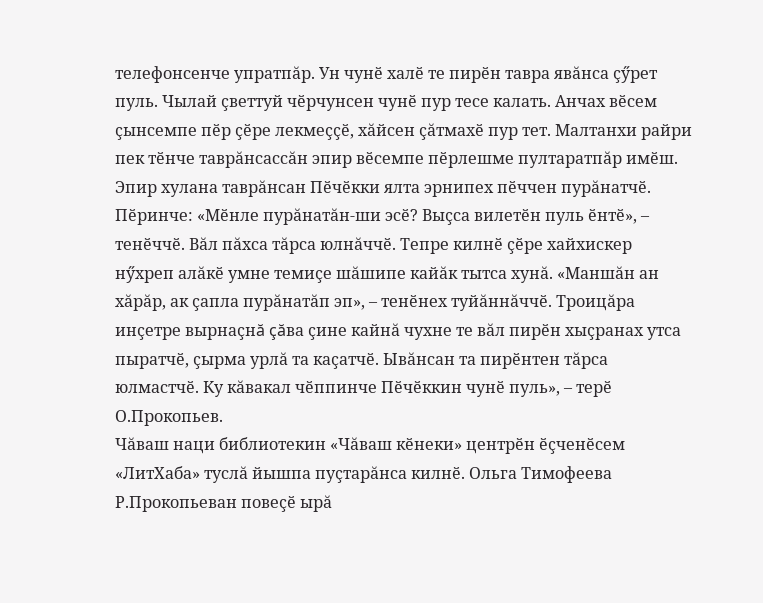телефонсенче упратпăр. Ун чунӗ халӗ те пирӗн тавра явăнса çӳрет пуль. Чылай çветтуй чӗрчунсен чунӗ пур тесе калать. Анчах вӗсем çынсемпе пӗр çӗре лекмеççӗ, хăйсен çăтмахӗ пур тет. Малтанхи райри пек тӗнче таврăнсассăн эпир вӗсемпе пӗрлешме пултаратпăр имӗш. Эпир хулана таврăнсан Пӗчӗкки ялта эрнипех пӗччен пурăнатчӗ. Пӗринче: «Мӗнле пурăнатăн-ши эсӗ? Выçса вилетӗн пуль ӗнтӗ», – тенӗччӗ. Вăл пăхса тăрса юлнăччӗ. Тепре килнӗ çӗре хайхискер нӳхреп алăкӗ умне темиçе шăшипе кайăк тытса хунă. «Маншăн ан хăрăр, ак çапла пурăнатăп эп», – тенӗнех туйăннăччӗ. Троицăра инçетре вырнаçнă çăва çине кайнă чухне те вăл пирӗн хыçранах утса пыратчӗ, çырма урлă та каçатчӗ. Ывăнсан та пирӗнтен тăрса юлмастчӗ. Ку кăвакал чӗппинче Пӗчӗккин чунӗ пуль», – терӗ О.Прокопьев.
Чăваш наци библиотекин «Чăваш кӗнеки» центрӗн ӗçченӗсем «ЛитХаба» туслă йышпа пуçтарăнса килнӗ. Ольга Тимофеева Р.Прокопьеван повеçӗ ырă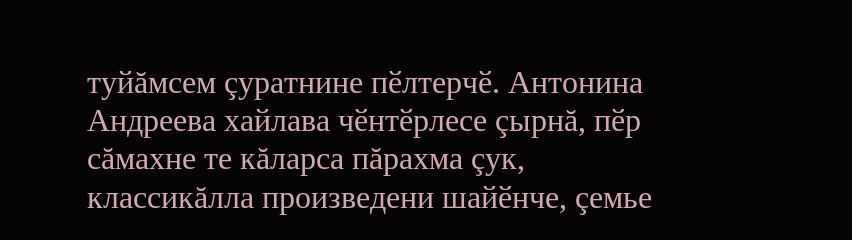туйăмсем çуратнине пӗлтерчӗ. Антонина Андреева хайлава чӗнтӗрлесе çырнă, пӗр сăмахне те кăларса пăрахма çук, классикăлла произведени шайӗнче, çемье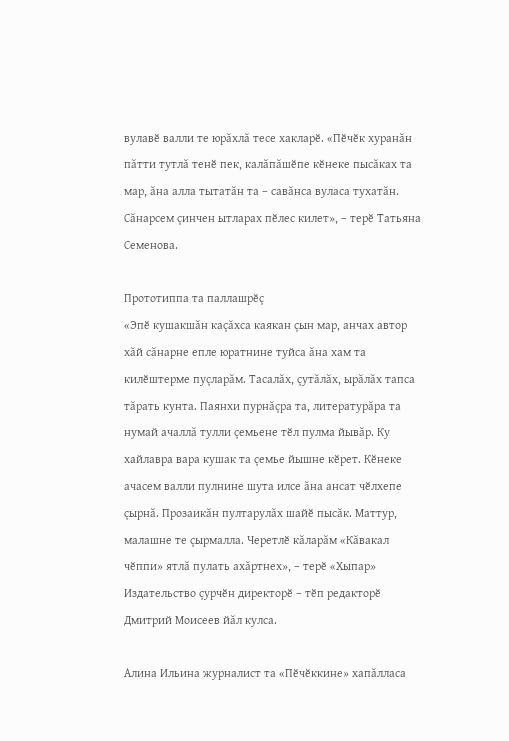вулавӗ валли те юрăхлă тесе хакларӗ. «Пӗчӗк хуранăн пăтти тутлă тенӗ пек, калăпăшӗпе кӗнеке пысăках та мар, ăна алла тытатăн та – савăнса вуласа тухатăн. Сăнарсем çинчен ытларах пӗлес килет», – терӗ Татьяна Семенова.

Прототиппа та паллашрӗç
«Эпӗ кушакшăн каçăхса каякан çын мар, анчах автор хăй сăнарне епле юратнине туйса ăна хам та килӗштерме пуçларăм. Тасалăх, çутăлăх, ырăлăх тапса тăрать кунта. Паянхи пурнăçра та, литературăра та нумай ачаллă тулли çемьене тӗл пулма йывăр. Ку хайлавра вара кушак та çемье йышне кӗрет. Кӗнеке ачасем валли пулнине шута илсе ăна ансат чӗлхепе çырнă. Прозаикăн пултарулăх шайӗ пысăк. Маттур, малашне те çырмалла. Черетлӗ кăларăм «Кăвакал чӗппи» ятлă пулать ахăртнех», – терӗ «Хыпар» Издательство çурчӗн директорӗ – тӗп редакторӗ Дмитрий Моисеев йăл кулса.

Алина Ильина журналист та «Пӗчӗккине» хапăлласа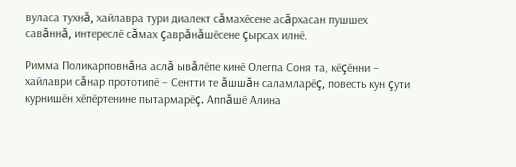вуласа тухнă, хайлавра тури диалект сăмахӗсене асăрхасан пушшех савăннă, интереслӗ сăмах çаврăнăшӗсене çырсах илнӗ.

Римма Поликарповнăна аслă ывăлӗпе кинӗ Олегпа Соня та, кӗçӗнни – хайлаври сăнар прототипӗ – Сентти те ăшшăн саламларӗç, повесть кун çути курнишӗн хӗпӗртенине пытармарӗç. Аппăшӗ Алина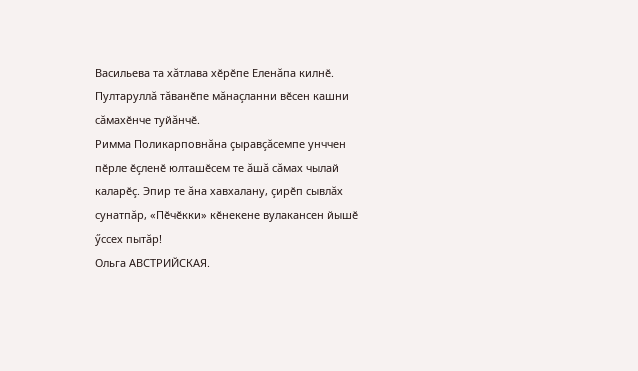Васильева та хăтлава хӗрӗпе Еленăпа килнӗ. Пултаруллă тăванӗпе мăнаçланни вӗсен кашни сăмахӗнче туйăнчӗ.
Римма Поликарповнăна çыравçăсемпе унччен пӗрле ӗçленӗ юлташӗсем те ăшă сăмах чылай каларӗç. Эпир те ăна хавхалану, çирӗп сывлăх сунатпăр, «Пӗчӗкки» кӗнекене вулакансен йышӗ ӳссех пытăр!
Ольга АВСТРИЙСКАЯ.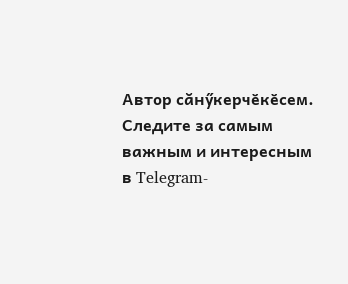Автор сăнӳкерчӗкӗсем.
Следите за самым важным и интересным в Telegram-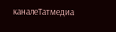каналеТатмедиа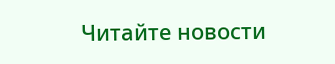Читайте новости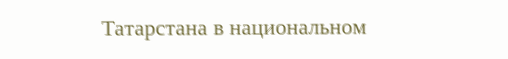Татарстана в национальном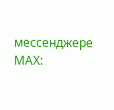мессенджере MАХ: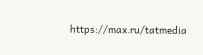https://max.ru/tatmedia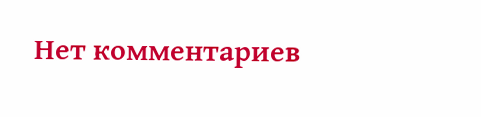Нет комментариев